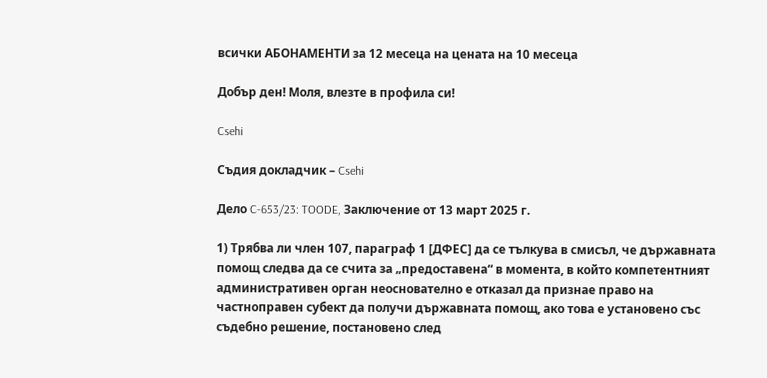всички АБОНАМЕНТИ за 12 месеца на цената на 10 месеца

Добър ден! Моля, влезте в профила си!

Csehi

Съдия докладчик – Csehi

Дело C-653/23: TOODE, Заключение от 13 март 2025 г.

1) Трябва ли член 107, параграф 1 [ДФЕС] да се тълкува в смисъл, че държавната помощ следва да се счита за „предоставена“ в момента, в който компетентният административен орган неоснователно е отказал да признае право на частноправен субект да получи държавната помощ, ако това е установено със съдебно решение, постановено след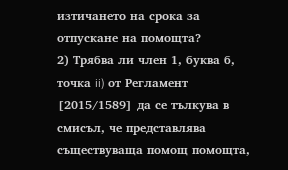изтичането на срока за отпускане на помощта?
2) Трябва ли член 1, буква б, точка ii) от Регламент [2015/1589] да се тълкува в смисъл, че представлява съществуваща помощ помощта,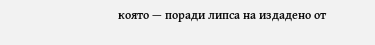която — поради липса на издадено от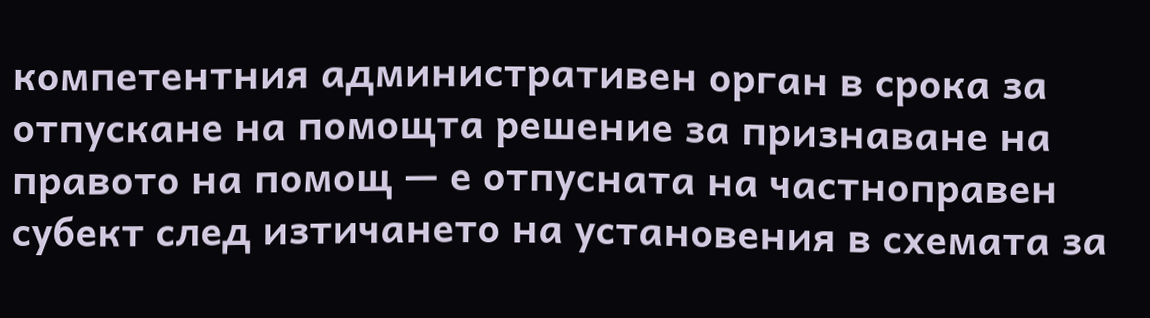компетентния административен орган в срока за отпускане на помощта решение за признаване на правото на помощ — е отпусната на частноправен субект след изтичането на установения в схемата за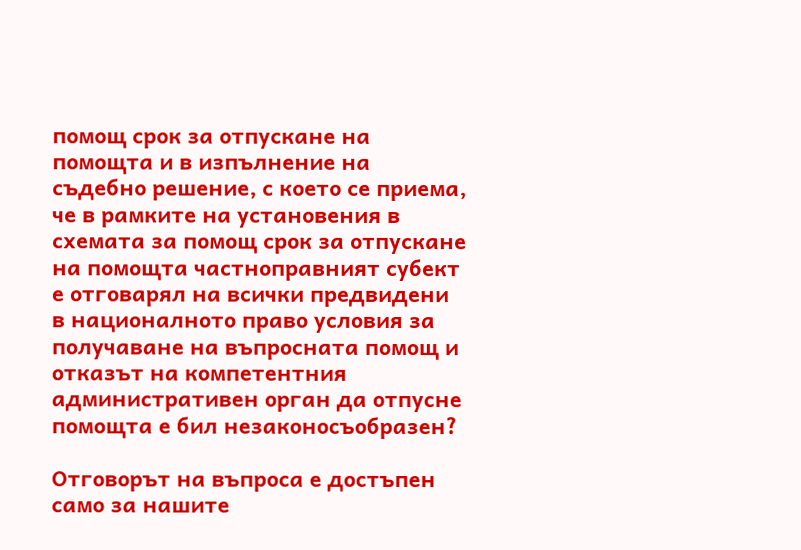помощ срок за отпускане на помощта и в изпълнение на съдебно решение, с което се приема, че в рамките на установения в схемата за помощ срок за отпускане на помощта частноправният субект е отговарял на всички предвидени в националното право условия за получаване на въпросната помощ и отказът на компетентния административен орган да отпусне помощта е бил незаконосъобразен?

Отговорът на въпроса е достъпен само за нашите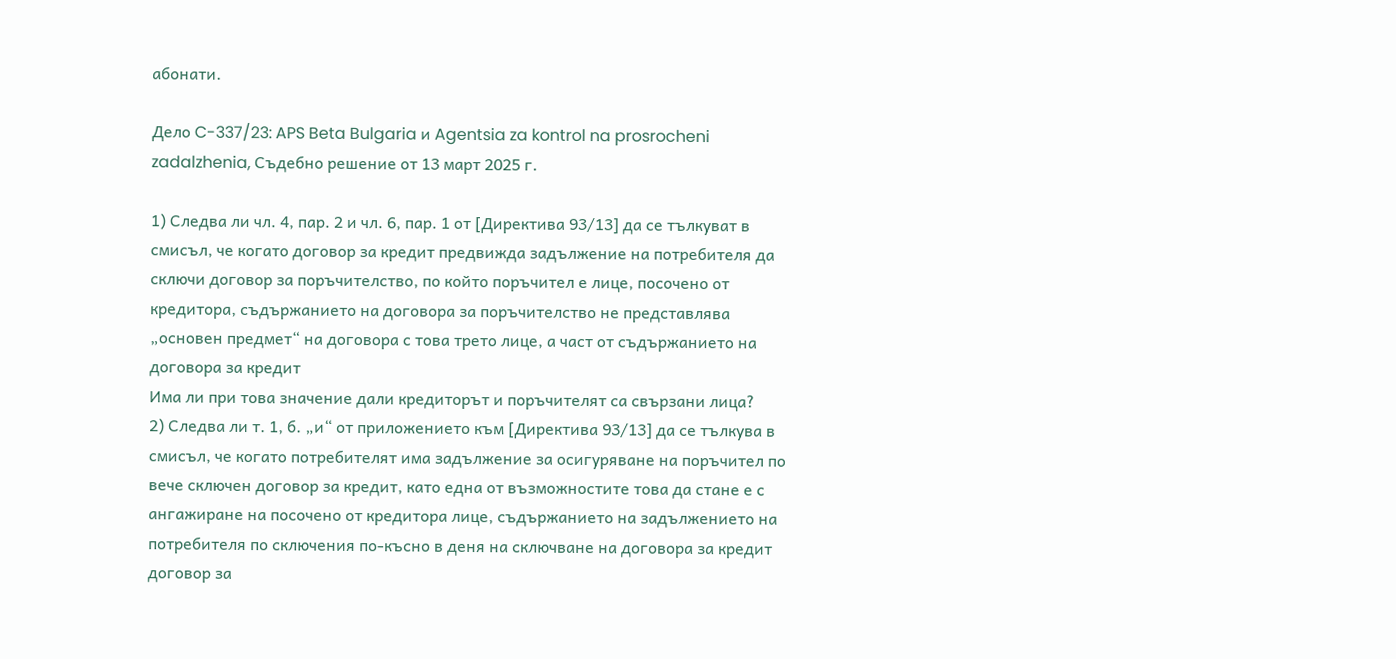абонати.

Дело C-337/23: APS Beta Bulgaria и Agentsia za kontrol na prosrocheni zadalzhenia, Съдебно решение от 13 март 2025 г.

1) Следва ли чл. 4, пар. 2 и чл. 6, пар. 1 от [Директива 93/13] да се тълкуват в смисъл, че когато договор за кредит предвижда задължение на потребителя да сключи договор за поръчителство, по който поръчител е лице, посочено от кредитора, съдържанието на договора за поръчителство не представлява „основен предмет“ на договора с това трето лице, а част от съдържанието на договора за кредит
Има ли при това значение дали кредиторът и поръчителят са свързани лица?
2) Следва ли т. 1, б. „и“ от приложението към [Директива 93/13] да се тълкува в смисъл, че когато потребителят има задължение за осигуряване на поръчител по вече сключен договор за кредит, като една от възможностите това да стане е с ангажиране на посочено от кредитора лице, съдържанието на задължението на потребителя по сключения по-късно в деня на сключване на договора за кредит договор за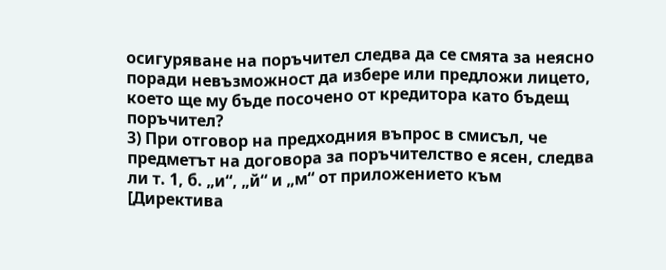осигуряване на поръчител следва да се смята за неясно поради невъзможност да избере или предложи лицето, което ще му бъде посочено от кредитора като бъдещ поръчител?
3) При отговор на предходния въпрос в смисъл, че предметът на договора за поръчителство е ясен, следва ли т. 1, б. „и“, „й“ и „м“ от приложението към [Директива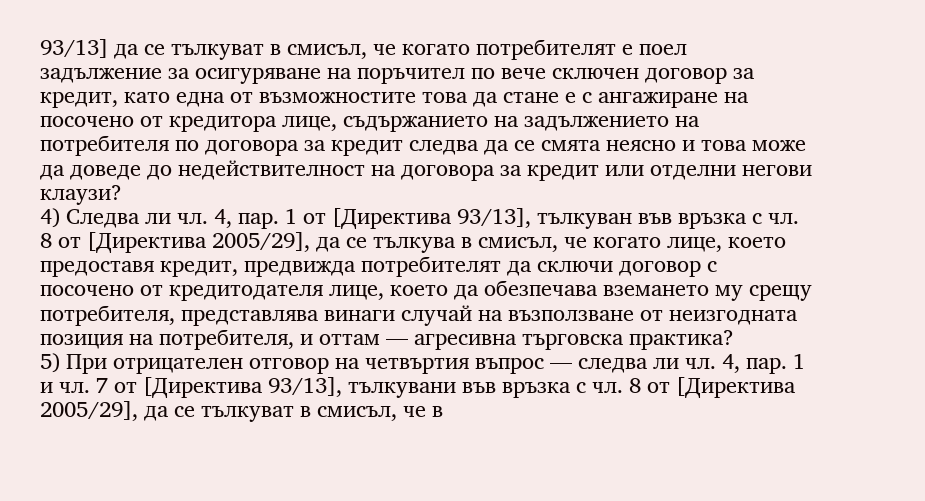93/13] да се тълкуват в смисъл, че когато потребителят е поел задължение за осигуряване на поръчител по вече сключен договор за кредит, като една от възможностите това да стане е с ангажиране на посочено от кредитора лице, съдържанието на задължението на потребителя по договора за кредит следва да се смята неясно и това може да доведе до недействителност на договора за кредит или отделни негови клаузи?
4) Следва ли чл. 4, пар. 1 от [Директива 93/13], тълкуван във връзка с чл. 8 от [Директива 2005/29], да се тълкува в смисъл, че когато лице, което предоставя кредит, предвижда потребителят да сключи договор с посочено от кредитодателя лице, което да обезпечава вземането му срещу потребителя, представлява винаги случай на възползване от неизгодната позиция на потребителя, и оттам — агресивна търговска практика?
5) При отрицателен отговор на четвъртия въпрос — следва ли чл. 4, пар. 1 и чл. 7 от [Директива 93/13], тълкувани във връзка с чл. 8 от [Директива 2005/29], да се тълкуват в смисъл, че в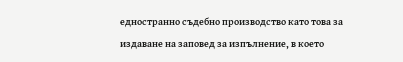едностранно съдебно производство като това за издаване на заповед за изпълнение, в което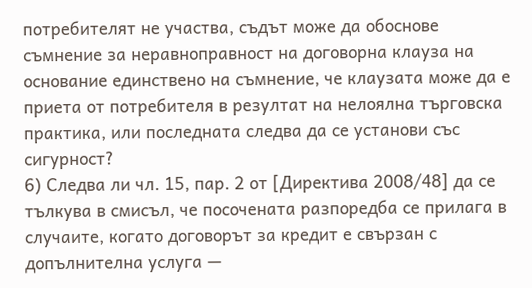потребителят не участва, съдът може да обоснове съмнение за неравноправност на договорна клауза на основание единствено на съмнение, че клаузата може да е приета от потребителя в резултат на нелоялна търговска практика, или последната следва да се установи със сигурност?
6) Следва ли чл. 15, пар. 2 от [Директива 2008/48] да се тълкува в смисъл, че посочената разпоредба се прилага в случаите, когато договорът за кредит е свързан с допълнителна услуга —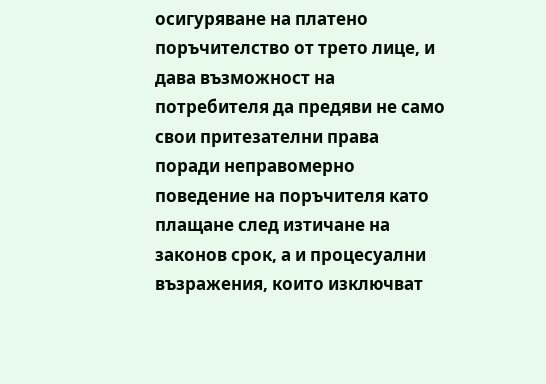осигуряване на платено поръчителство от трето лице, и дава възможност на потребителя да предяви не само свои притезателни права поради неправомерно поведение на поръчителя като плащане след изтичане на законов срок, а и процесуални възражения, които изключват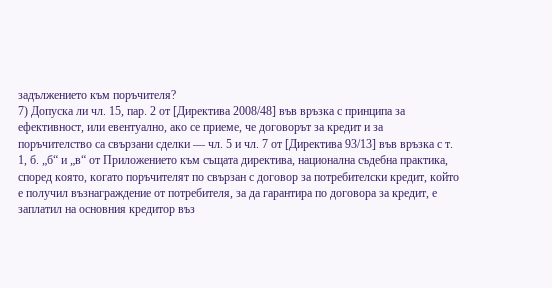задължението към поръчителя?
7) Допуска ли чл. 15, пар. 2 от [Директива 2008/48] във връзка с принципа за ефективност, или евентуално, ако се приеме, че договорът за кредит и за поръчителство са свързани сделки — чл. 5 и чл. 7 от [Директива 93/13] във връзка с т. 1, б. „б“ и „в“ от Приложението към същата директива, национална съдебна практика, според която, когато поръчителят по свързан с договор за потребителски кредит, който е получил възнаграждение от потребителя, за да гарантира по договора за кредит, е заплатил на основния кредитор въз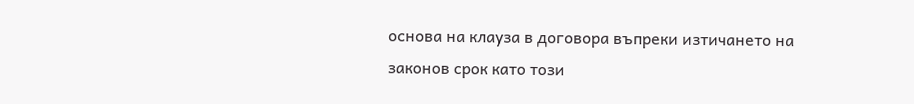основа на клауза в договора въпреки изтичането на законов срок като този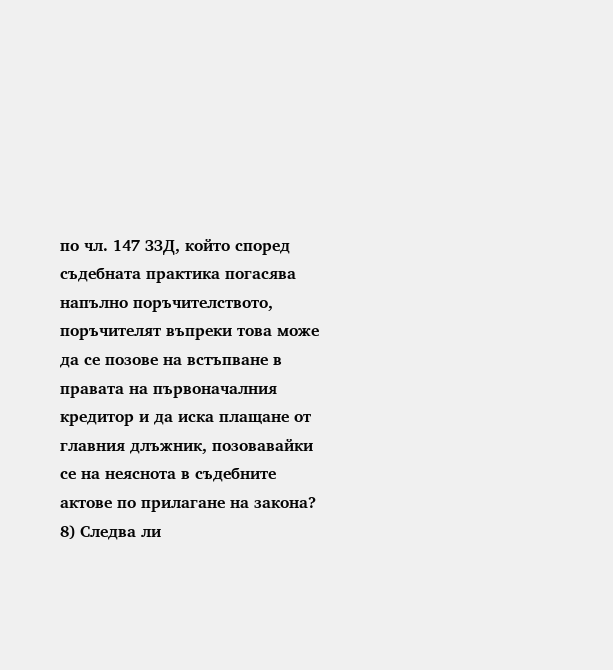по чл. 147 ЗЗД, който според съдебната практика погасява напълно поръчителството, поръчителят въпреки това може да се позове на встъпване в правата на първоначалния кредитор и да иска плащане от главния длъжник, позовавайки се на неяснота в съдебните актове по прилагане на закона?
8) Следва ли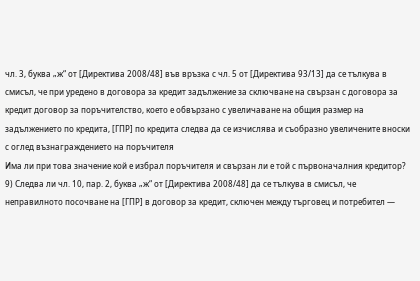чл. 3, буква „ж“ от [Директива 2008/48] във връзка с чл. 5 от [Директива 93/13] да се тълкува в смисъл, че при уредено в договора за кредит задължение за сключване на свързан с договора за кредит договор за поръчителство, което е обвързано с увеличаване на общия размер на задължението по кредита, [ГПР] по кредита следва да се изчислява и съобразно увеличените вноски с оглед възнаграждението на поръчителя
Има ли при това значение кой е избрал поръчителя и свързан ли е той с първоначалния кредитор?
9) Следва ли чл. 10, пар. 2, буква „ж“ от [Директива 2008/48] да се тълкува в смисъл, че неправилното посочване на [ГПР] в договор за кредит, сключен между търговец и потребител —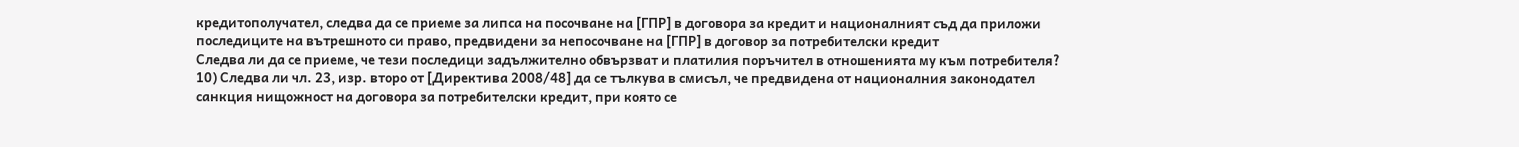кредитополучател, следва да се приеме за липса на посочване на [ГПР] в договора за кредит и националният съд да приложи последиците на вътрешното си право, предвидени за непосочване на [ГПР] в договор за потребителски кредит
Следва ли да се приеме, че тези последици задължително обвързват и платилия поръчител в отношенията му към потребителя?
10) Следва ли чл. 23, изр. второ от [Директива 2008/48] да се тълкува в смисъл, че предвидена от националния законодател санкция нищожност на договора за потребителски кредит, при която се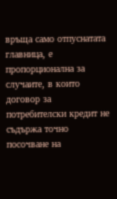връща само отпуснатата главница, е пропорционална за случаите, в които договор за потребителски кредит не съдържа точно посочване на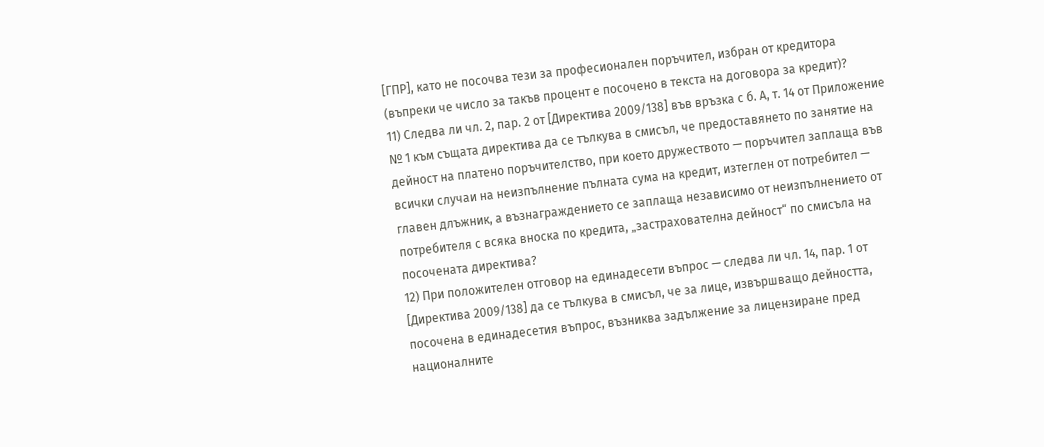[ГПР], като не посочва тези за професионален поръчител, избран от кредитора (въпреки че число за такъв процент е посочено в текста на договора за кредит)?
11) Следва ли чл. 2, пар. 2 от [Директива 2009/138] във връзка с б. А, т. 14 от Приложение № 1 към същата директива да се тълкува в смисъл, че предоставянето по занятие на дейност на платено поръчителство, при което дружеството — поръчител заплаща във всички случаи на неизпълнение пълната сума на кредит, изтеглен от потребител — главен длъжник, а възнаграждението се заплаща независимо от неизпълнението от потребителя с всяка вноска по кредита, „застрахователна дейност“ по смисъла на посочената директива?
12) При положителен отговор на единадесети въпрос — следва ли чл. 14, пар. 1 от [Директива 2009/138] да се тълкува в смисъл, че за лице, извършващо дейността, посочена в единадесетия въпрос, възниква задължение за лицензиране пред националните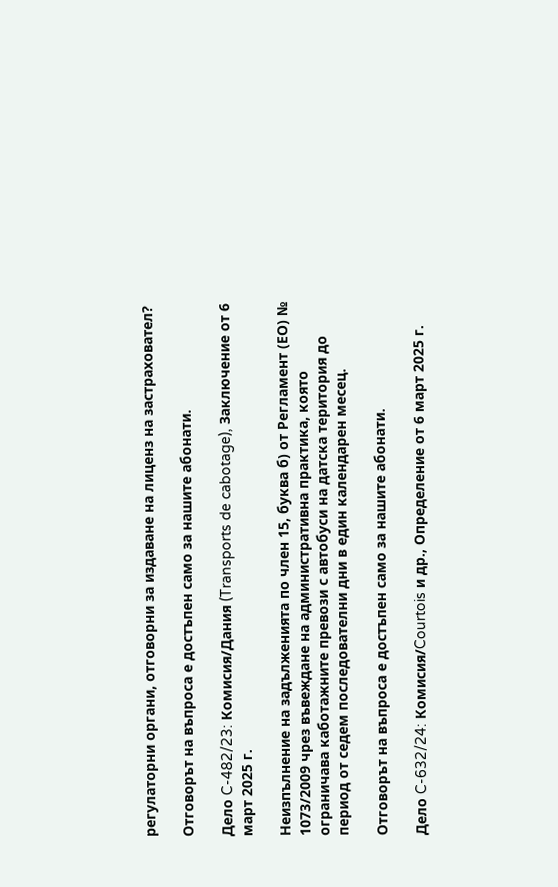регулаторни органи, отговорни за издаване на лиценз на застраховател?

Отговорът на въпроса е достъпен само за нашите абонати.

Дело C-482/23: Комисия/Дания (Transports de cabotage), Заключение от 6 март 2025 г.

Неизпълнение на задълженията по член 15, буква б) от Регламент (ЕО) № 1073/2009 чрез въвеждане на административна практика, която ограничава каботажните превози с автобуси на датска територия до период от седем последователни дни в един календарен месец.

Отговорът на въпроса е достъпен само за нашите абонати.

Дело C-632/24: Комисия/Courtois и др., Определение от 6 март 2025 г.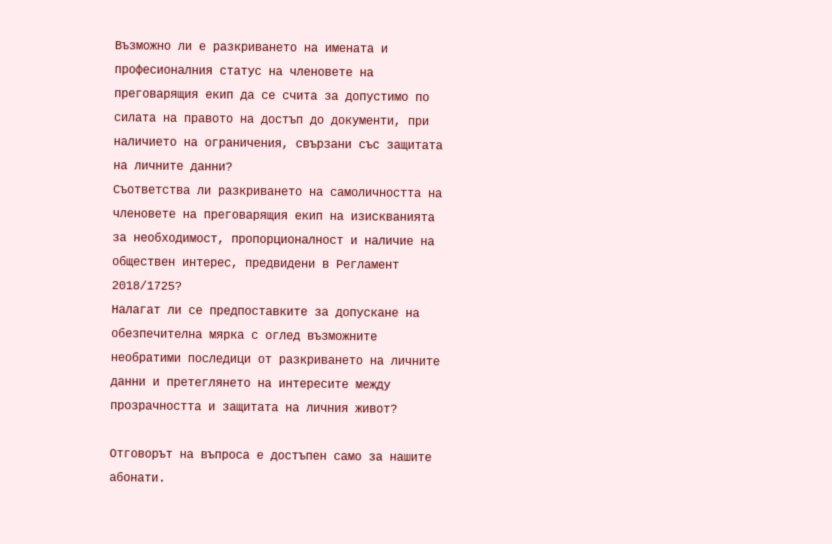Възможно ли е разкриването на имената и професионалния статус на членовете на преговарящия екип да се счита за допустимо по силата на правото на достъп до документи, при наличието на ограничения, свързани със защитата на личните данни?
Съответства ли разкриването на самоличността на членовете на преговарящия екип на изискванията за необходимост, пропорционалност и наличие на обществен интерес, предвидени в Регламент 2018/1725?
Налагат ли се предпоставките за допускане на обезпечителна мярка с оглед възможните необратими последици от разкриването на личните данни и претеглянето на интересите между прозрачността и защитата на личния живот?

Отговорът на въпроса е достъпен само за нашите абонати.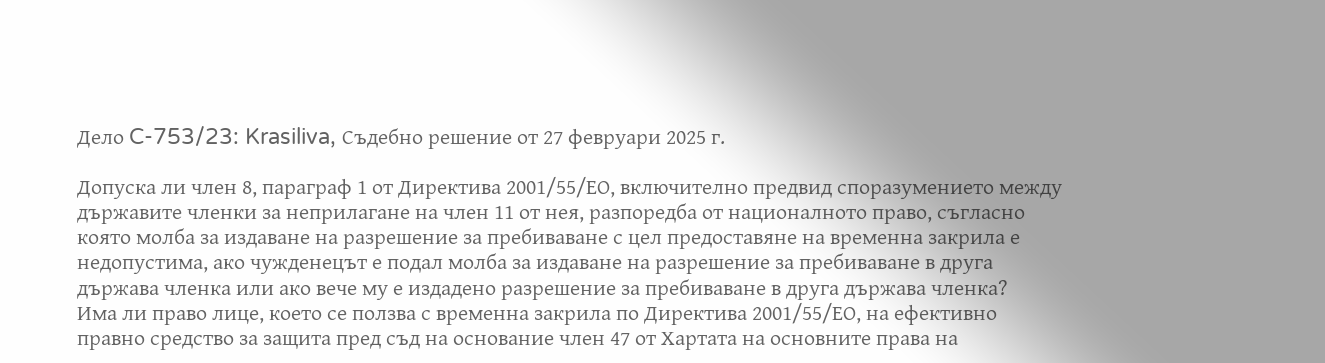Дело C-753/23: Krasiliva, Съдебно решение от 27 февруари 2025 г.

Допуска ли член 8, параграф 1 от Директива 2001/55/ЕО, включително предвид споразумението между държавите членки за неприлагане на член 11 от нея, разпоредба от националното право, съгласно която молба за издаване на разрешение за пребиваване с цел предоставяне на временна закрила е недопустима, ако чужденецът е подал молба за издаване на разрешение за пребиваване в друга държава членка или ако вече му е издадено разрешение за пребиваване в друга държава членка?
Има ли право лице, което се ползва с временна закрила по Директива 2001/55/ЕО, на ефективно правно средство за защита пред съд на основание член 47 от Хартата на основните права на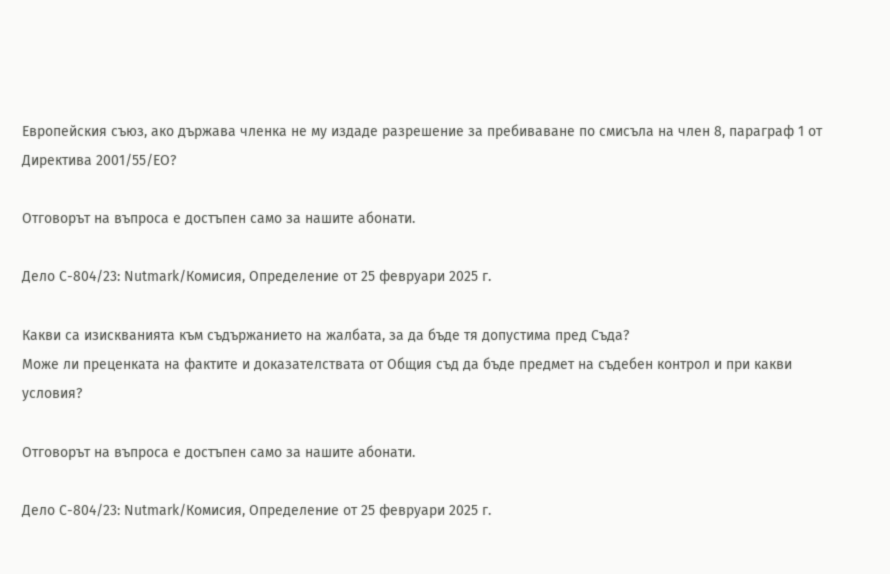Европейския съюз, ако държава членка не му издаде разрешение за пребиваване по смисъла на член 8, параграф 1 от Директива 2001/55/ЕО?

Отговорът на въпроса е достъпен само за нашите абонати.

Дело C-804/23: Nutmark/Комисия, Определение от 25 февруари 2025 г.

Какви са изискванията към съдържанието на жалбата, за да бъде тя допустима пред Съда?
Може ли преценката на фактите и доказателствата от Общия съд да бъде предмет на съдебен контрол и при какви условия?

Отговорът на въпроса е достъпен само за нашите абонати.

Дело C-804/23: Nutmark/Комисия, Определение от 25 февруари 2025 г.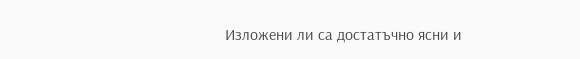Изложени ли са достатъчно ясни и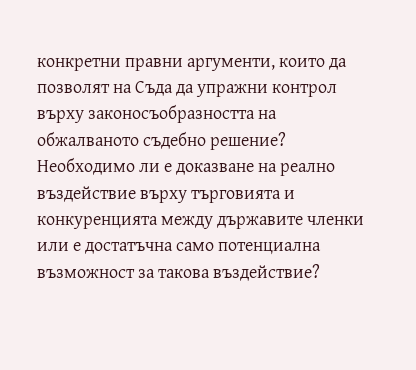конкретни правни аргументи, които да позволят на Съда да упражни контрол върху законосъобразността на обжалваното съдебно решение?
Необходимо ли е доказване на реално въздействие върху търговията и конкуренцията между държавите членки или е достатъчна само потенциална възможност за такова въздействие?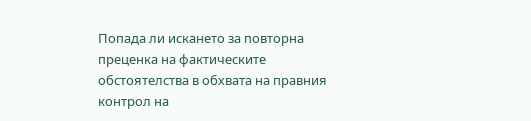Попада ли искането за повторна преценка на фактическите обстоятелства в обхвата на правния контрол на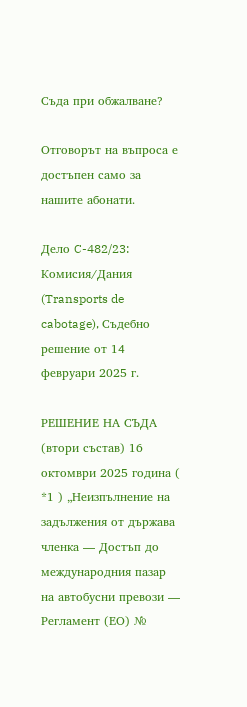Съда при обжалване?

Отговорът на въпроса е достъпен само за нашите абонати.

Дело C-482/23: Комисия/Дания (Transports de cabotage), Съдебно решение от 14 февруари 2025 г.

РЕШЕНИЕ НА СЪДА (втори състав) 16 октомври 2025 година ( *1 ) „Неизпълнение на задължения от държава членка — Достъп до международния пазар на автобусни превози — Регламент (ЕО) №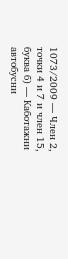1073/2009 — Член 2, точки 4 и 7 и член 15, буква б) — Каботажни автобусни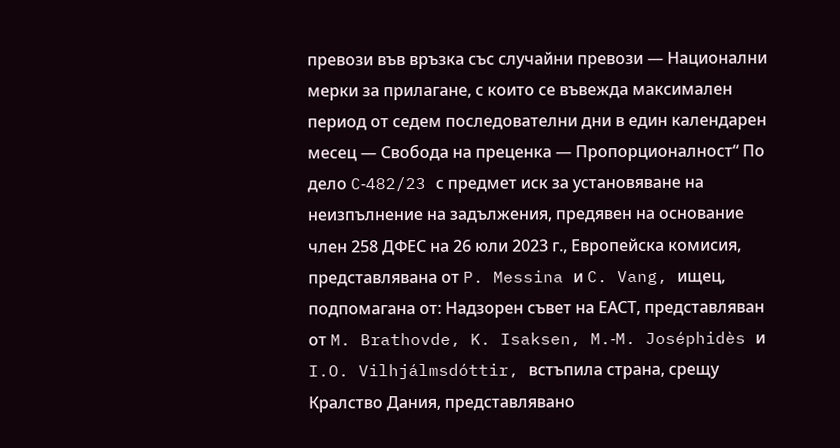превози във връзка със случайни превози — Национални мерки за прилагане, с които се въвежда максимален период от седем последователни дни в един календарен месец — Свобода на преценка — Пропорционалност“ По дело C‑482/23 с предмет иск за установяване на неизпълнение на задължения, предявен на основание член 258 ДФЕС на 26 юли 2023 г., Европейска комисия, представлявана от P. Messina и C. Vang, ищец, подпомагана от: Надзорен съвет на ЕАСТ, представляван от M. Brathovde, K. Isaksen, M.‑M. Joséphidès и I.O. Vilhjálmsdóttir, встъпила страна, срещу Кралство Дания, представлявано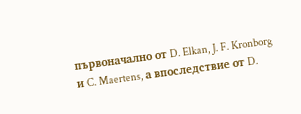първоначално от D. Elkan, J. F. Kronborg и C. Maertens, а впоследствие от D.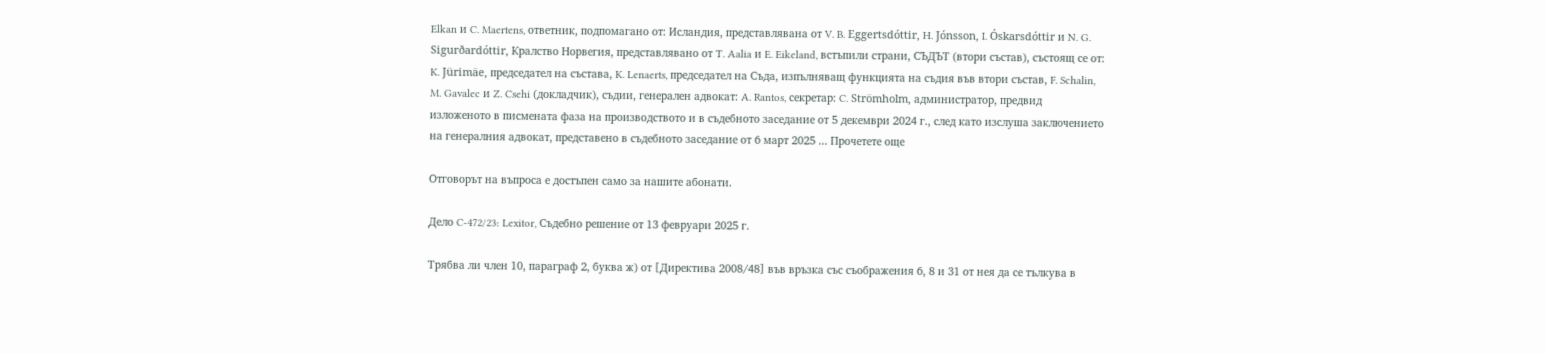Elkan и C. Maertens, ответник, подпомагано от: Исландия, представлявана от V. B. Eggertsdóttir, H. Jónsson, I. Óskarsdóttir и N. G. Sigurðardóttir, Кралство Норвегия, представлявано от T. Aalia и E. Eikeland, встъпили страни, СЪДЪТ (втори състав), състоящ се от: K. Jürimäe, председател на състава, K. Lenaerts, председател на Съда, изпълняващ функцията на съдия във втори състав, F. Schalin, M. Gavalec и Z. Csehi (докладчик), съдии, генерален адвокат: A. Rantos, секретар: C. Strömholm, администратор, предвид изложеното в писмената фаза на производството и в съдебното заседание от 5 декември 2024 г., след като изслуша заключението на генералния адвокат, представено в съдебното заседание от 6 март 2025 ... Прочетете още

Отговорът на въпроса е достъпен само за нашите абонати.

Дело C-472/23: Lexitor, Съдебно решение от 13 февруари 2025 г.

Трябва ли член 10, параграф 2, буква ж) от [Директива 2008/48] във връзка със съображения 6, 8 и 31 от нея да се тълкува в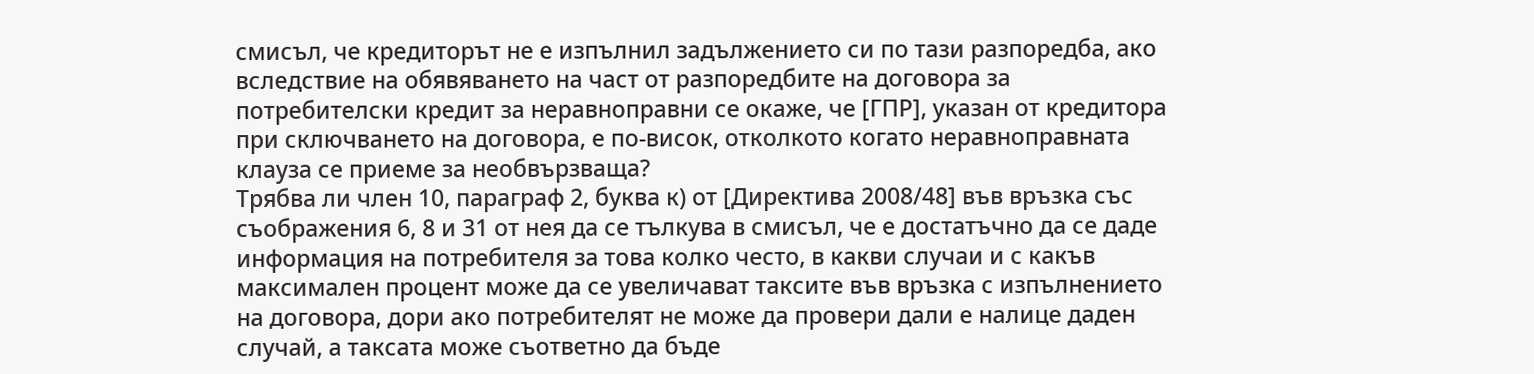смисъл, че кредиторът не е изпълнил задължението си по тази разпоредба, ако вследствие на обявяването на част от разпоредбите на договора за потребителски кредит за неравноправни се окаже, че [ГПР], указан от кредитора при сключването на договора, е по-висок, отколкото когато неравноправната клауза се приеме за необвързваща?
Трябва ли член 10, параграф 2, буква к) от [Директива 2008/48] във връзка със съображения 6, 8 и 31 от нея да се тълкува в смисъл, че е достатъчно да се даде информация на потребителя за това колко често, в какви случаи и с какъв максимален процент може да се увеличават таксите във връзка с изпълнението на договора, дори ако потребителят не може да провери дали е налице даден случай, а таксата може съответно да бъде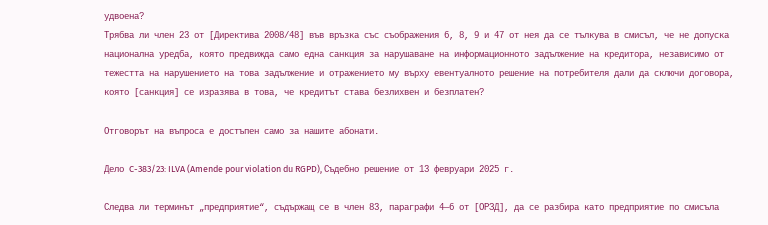удвоена?
Трябва ли член 23 от [Директива 2008/48] във връзка със съображения 6, 8, 9 и 47 от нея да се тълкува в смисъл, че не допуска национална уредба, която предвижда само една санкция за нарушаване на информационното задължение на кредитора, независимо от тежестта на нарушението на това задължение и отражението му върху евентуалното решение на потребителя дали да сключи договора, която [санкция] се изразява в това, че кредитът става безлихвен и безплатен?

Отговорът на въпроса е достъпен само за нашите абонати.

Дело C-383/23: ILVA (Amende pour violation du RGPD), Съдебно решение от 13 февруари 2025 г.

Следва ли терминът „предприятие“, съдържащ се в член 83, параграфи 4—6 от [ОРЗД], да се разбира като предприятие по смисъла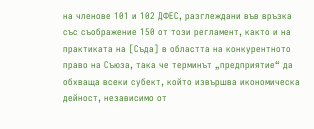на членове 101 и 102 ДФЕС, разглеждани във връзка със съображение 150 от този регламент, както и на практиката на [Съда] в областта на конкурентното право на Съюза, така че терминът „предприятие“ да обхваща всеки субект, който извършва икономическа дейност, независимо от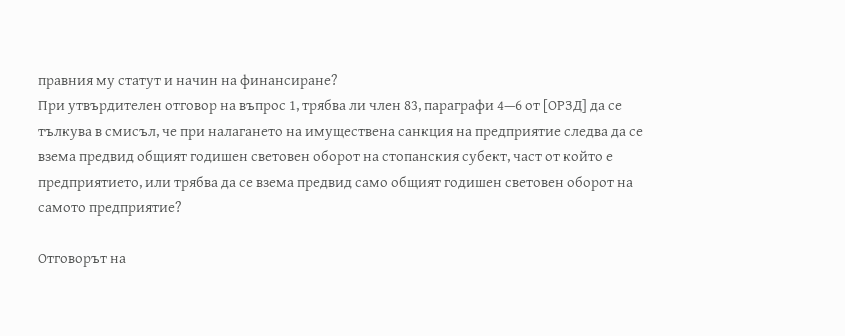правния му статут и начин на финансиране?
При утвърдителен отговор на въпрос 1, трябва ли член 83, параграфи 4—6 от [ОРЗД] да се тълкува в смисъл, че при налагането на имуществена санкция на предприятие следва да се взема предвид общият годишен световен оборот на стопанския субект, част от който е предприятието, или трябва да се взема предвид само общият годишен световен оборот на самото предприятие?

Отговорът на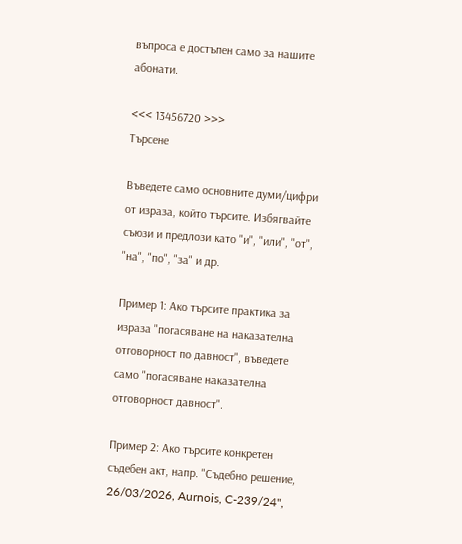въпроса е достъпен само за нашите абонати.

<<< 13456720 >>>
Търсене

Въведете само основните думи/цифри от израза, който търсите. Избягвайте съюзи и предлози като "и", "или", "от", "на", "по", "за" и др.

Пример 1: Ако търсите практика за израза "погасяване на наказателна отговорност по давност", въведете само "погасяване наказателна отговорност давност".

Пример 2: Ако търсите конкретен съдебен акт, напр. "Съдебно решение, 26/03/2026, Aurnois, C-239/24",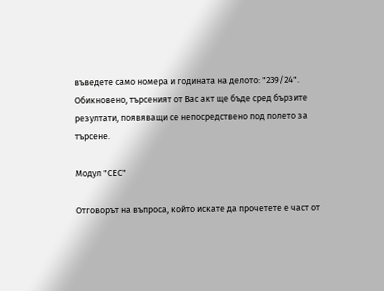въведете само номера и годината на делото: "239/24".
Обикновено, търсеният от Вас акт ще бъде сред бързите резултати, появяващи се непосредствено под полето за търсене.

Модул "СЕС"

Отговорът на въпроса, който искате да прочетете е част от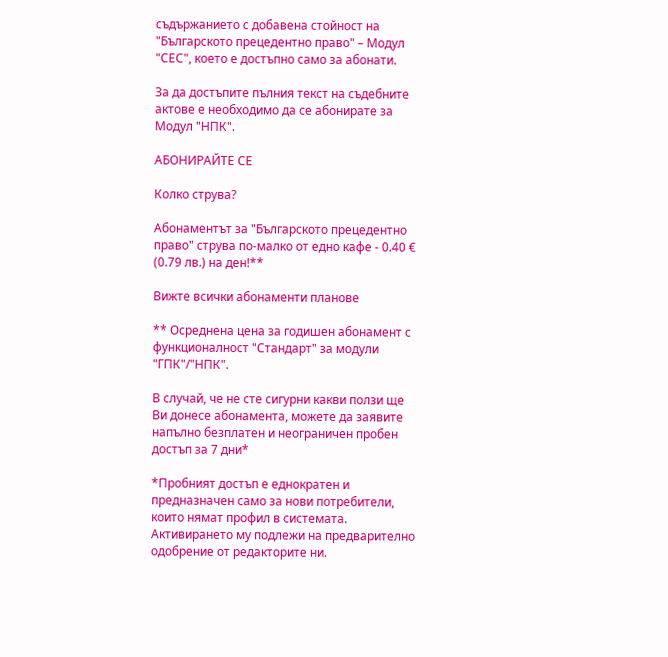съдържанието с добавена стойност на "Българското прецедентно право" – Модул "СЕС", което е достъпно само за абонати.

За да достъпите пълния текст на съдебните актове е необходимо да се абонирате за Модул "НПК".

АБОНИРАЙТЕ СЕ

Колко струва?

Абонаментът за "Българското прецедентно право" струва по-малко от едно кафе - 0.40 € (0.79 лв.) на ден!**

Вижте всички абонаменти планове

** Осреднена цена за годишен абонамент с функционалност "Стандарт" за модули "ГПК"/"НПК".

В случай, че не сте сигурни какви ползи ще Ви донесе абонамента, можете да заявите напълно безплатен и неограничен пробен достъп за 7 дни*

*Пробният достъп е еднократен и предназначен само за нови потребители, които нямат профил в системата. Активирането му подлежи на предварително одобрение от редакторите ни.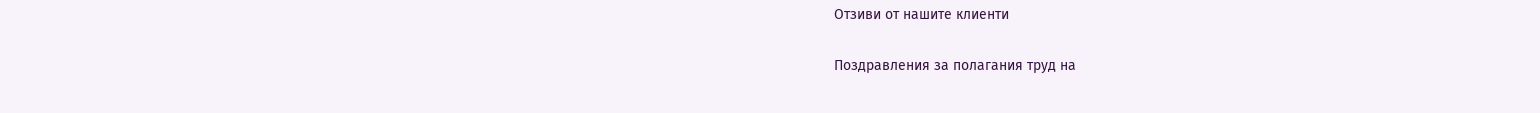Отзиви от нашите клиенти

Поздравления за полагания труд на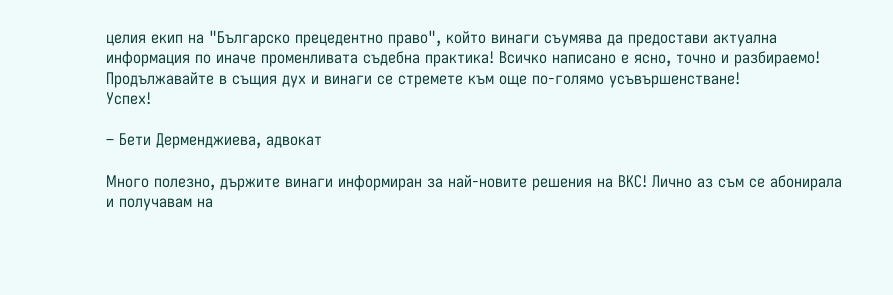целия екип на "Българско прецедентно право", който винаги съумява да предостави актуална информация по иначе променливата съдебна практика! Всичко написано е ясно, точно и разбираемо!
Продължавайте в същия дух и винаги се стремете към още по-голямо усъвършенстване!
Успех!

– Бети Дерменджиева, адвокат

Много полезно, държите винаги информиран за най-новите решения на ВКС! Лично аз съм се абонирала и получавам на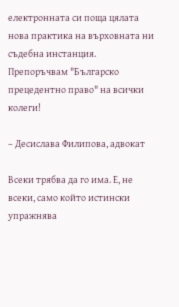електронната си поща цялата нова практика на върховната ни съдебна инстанция. Препоръчвам "Българско прецедентно право" на всички колеги!

– Десислава Филипова, адвокат

Всеки трябва да го има. Е, не всеки, само който истински упражнява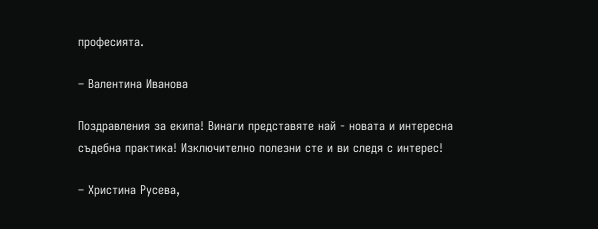професията.

– Валентина Иванова

Поздравления за екипа! Винаги представяте най - новата и интересна съдебна практика! Изключително полезни сте и ви следя с интерес!

– Христина Русева,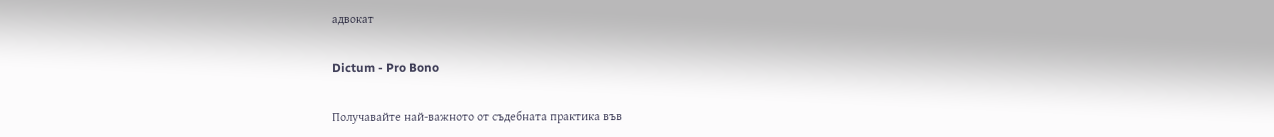адвокат

Dictum - Pro Bono

Получавайте най-важното от съдебната практика във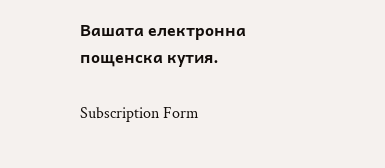Вашата електронна пощенска кутия.

Subscription Form